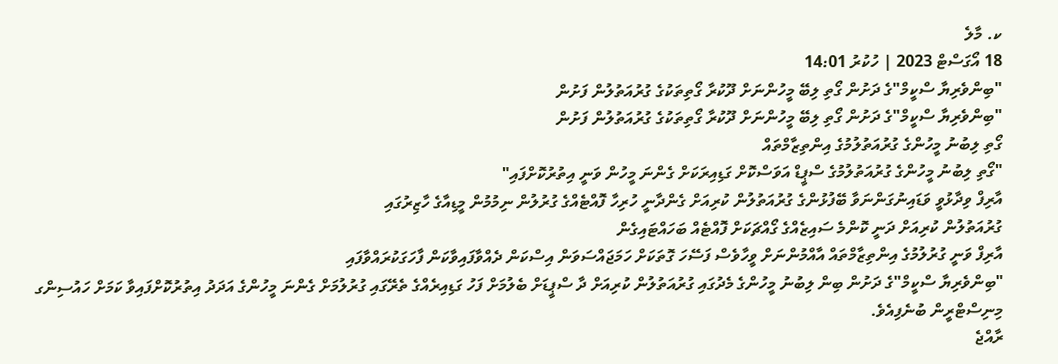ކ. މާލެ
18 އޯގަސްޓް 2023 | ހުކުރު 14:01
"ބިންވެރިޔާ ސްކީމް"ގެ ދަށުން ގޯތި ލިބޭ މީހުންނަށް ދޫކުރާ ގޯތިތަކުގެ ގުރުއަތުލުން ފަށުން
"ބިންވެރިޔާ ސްކީމް"ގެ ދަށުން ގޯތި ލިބޭ މީހުންނަށް ދޫކުރާ ގޯތިތަކުގެ ގުރުއަތުލުން ފަށުން
ގޯތި ލިބުނު މީހުންގެ ގުރުއަތުލުމުގެ އިންތިޒާމްތައް
"ގޯތި ލިބުނު މީހުންގެ ގުރުއަތުލުމުގެ ސްޕީޑް އަވަސްކޮށް ގަޑިއިރަކަށް ގެންނަ މީހުން ވަނީ އިތުރުކޮށްފައި"
އާރިފް ވިދާޅުވީ ވަޑައިނުގަންނަވާ ބޭފުޅުންގެ ގުރުއަތުލުން ކުރިއަށް ގެންދާނީ ހުރިހާ ފޮއްޓެއްގެ ގުރުލުން ނިމުމުން މީޑިއާގެ ހާޒިރުގައި
ގުރުއަތުލުން ކުރިއަށް ދަނީ ކޮންމެ ސައިޒެއްގެ ގޯއްޗަކަށް ފޮއްޓެއް ބަހައްޓައިގެން
އާރިފް ވަނީ ގުރުލުމުގެ އިންތިޒާމްތައް އާއްމުންނަށް ވީހާވެސް ފަސޭހަ ގޮތަކަށް ހަމަޖައްސަވަން އިސްކަން ދެއްވާފައިވާކަން ފާހަގަކުރައްވާފައި
"ބިންވެރިޔާ ސްކީމް"ގެ ދަށުން ބިން ލިބުނު މީހުންގެ މެދުގައި ގުރުއަތުލުން ކުރިއަށް ދާ ސްޕީޑަށް ބެލުމަށް ފަހު ގަޑިއިރެއްގެ ތެރޭގައި ގުރުލުމަށް ގެންނަ މީހުންގެ އަދަދު އިތުރުކޮށްފައިވާ ކަމަށް ހައުސިންގ މިނިސްޓްރީން ބުނެފިއެވެ.
ރާއްޖެ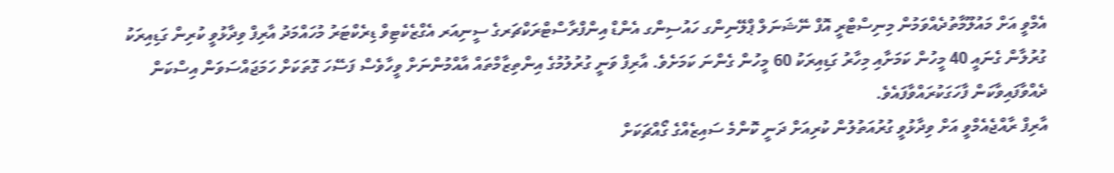އެމްވީ އަށް މައުލޫމާތުދެއްވަމުން މިނިސްޓްރީ އޮފް ނޭޝަނަލް ޕްލޭނިންގ ހައުސިންގ އެންޑް އިންފްރާސްޓްރަކްޗަރގެ ސީނިއަރ އެގްޒެކެޓިވް ޑިރެކްޓަރު މުހައްމަދު އާރިފް ވިދާޅުވީ ކުރިން ގަޑިއިރަކު ގުރުލާން ގެނައީ 40 މީހުން ކަމަށާއި މިހާރު ގަޑިއިރަކު 60 މީހުން ގެންނަ ކަމަށެވެ. އާރިފް ވަނީ ގުރުލުމުގެ އިންތިޒާމްތައް އާއްމުންނަށް ވީހާވެސް ފަސޭހަ ގޮތަކަށް ހަމަޖައްސަވަން އިސްކަން ދެއްވާފައިވާކަން ފާހަގަކުރައްވާފައެވެ.
އާރިފް ރާއްޖެއެމްވީ އަށް ވިދާޅުވީ ގުރުއަތުލުން ކުރިއަށް ދަނީ ކޮންމެ ސައިޒެއްގެ ގޯއްޗަކަށް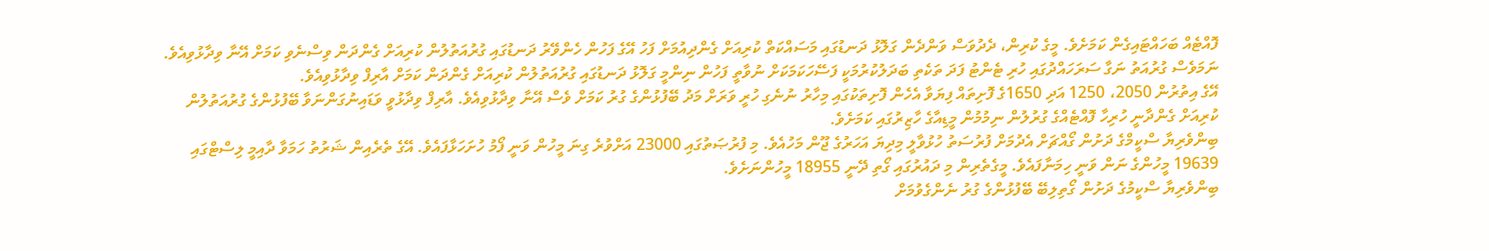ފޮއްޓެއް ބަހައްޓައިގެން ކަމަށެވެ. މީގެ ކުރިން، ދެދުވަސް ވަންދެން ގަލޮޅު ދަނޑުގައި މަސައްކަތް ކުރިއަށް ގެންދިއުމަށް ފަހު އޭގެ ފަހުން ހެންވޭރު ދަނޑުގައި ގުރުއަތުލުން ކުރިއަށް ގެންދަން ވިސްނެވި ކަމަށް އޭނާ ވިދާޅުވިއެވެ. ނަމަވެސް ގުރުއަތު ނަގާ ސަރަހައްދުގައި ހުރި ޓެންޓު ފަދަ ތަކެތި ބަދަލުކުރުމަކީ ފަސޭހަކަމަކަށް ނުވާތީ ފަހުން ނިންމީ ގަލޮޅު ދަނޑުގައި ގުރުއަތުލުން ކުރިއަށް ގެންދަން ކަމަށް އާރިފް ވިދާޅުވިއެވެ.
އޭގެ އިތުރުން 2050، 1250 އަދި 1650ގެ ފޮށިތައް ފިޔަވާ އެހެން ފޮށިތަކުގައި މިހާރު ނުނެގި ހުރީ ވަރަށް މަދު ބޭފުޅުންގެ ގުރު ކަމަށް ވެސް އޭނާ ވިދާޅުވިއެވެ. އާރިފް ވިދާޅުވީ ވަޑައިނުގަންނަވާ ބޭފުޅުންގެ ގުރުއަތުލުން ކުރިއަށް ގެންދާނީ ހުރިހާ ފޮއްޓެއްގެ ގުރުލުން ނިމުމުން މީޑިއާގެ ހާޒިރުގައި ކަމަށެވެ.
ބިންވެރިޔާ ސްކީމްގެ ދަށުން ގޯއްޗަށް އެދުމަށް ފުރުސަތު ހުޅުވާލީ މިދިޔަ އަހަރުގެ ޖޫން މަހުއެވެ. މި ފުރުޞަތުގައި 23000 އަށްވުރެ ގިނަ މީހުން ވަނީ ފޯމު ހުށަހަޅާފައެވެ. އޭގެ ތެރެއިން ޝަރުތު ހަމަވާ ދާއިމީ ލިސްޓްގައި 19639 މީހުންގެ ނަން ވަނީ ހިމަނާފައެވެ. މީގެތެރިން މި ދައުރުގައި ގޯތި ދޭނީ 18955 މީހުންނަށެވެ.
ބިންވެރިޔާ ސްކީމުގެ ދަށުން ގޯތިލިބޭ ބޭފުޅުންގެ ގުރު ނެންގެވުމަށް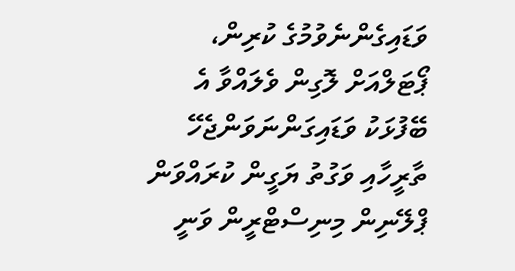ވަޑައިގެންނެވުމުގެ ކުރިން، ޕޯޓަލްއަށް ލޮގިން ވެލައްވާ އެ ބޭފުޅަކު ވަޑައިގަންނަވަންޖެހޭ ތާރީހާއި ވަގުތު ޔަގީން ކުރައްވަން ޕްލޭނިން މިނިސްޓްރީން ވަނީ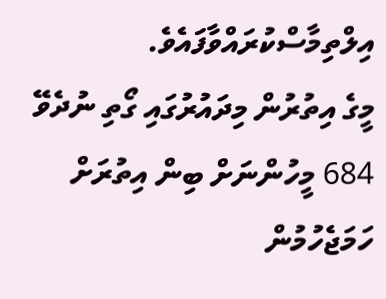އިލްތިމާސްކުރައްވާފައެވެ.
މީގެ އިތުރުން މިދައުރުގައި ގޯތި ނުދެވޭ 684 މީހުންނަށް ބިން އިތުރަށް ހަމަޖެހުމުން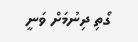ގޯތި ދިނުމަށް ވަނީ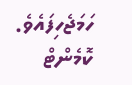ހަމަޖެހިފައެވެ.
ކޮމެންޓް